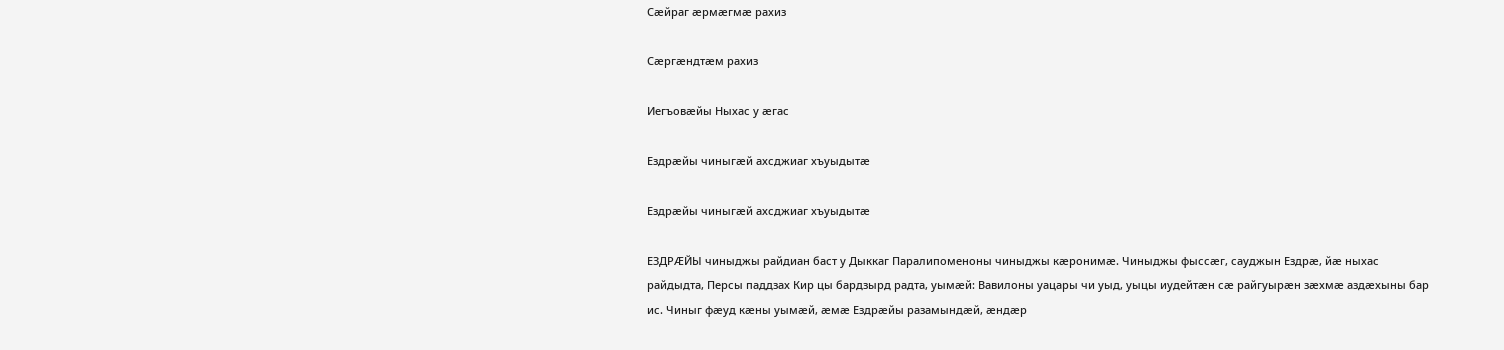Сӕйраг ӕрмӕгмӕ рахиз

Сӕргӕндтӕм рахиз

Иегъовӕйы Ныхас у ӕгас

Ездрӕйы чиныгӕй ахсджиаг хъуыдытӕ

Ездрӕйы чиныгӕй ахсджиаг хъуыдытӕ

ЕЗДРӔЙЫ чиныджы райдиан баст у Дыккаг Паралипоменоны чиныджы кӕронимӕ. Чиныджы фыссӕг, сауджын Ездрӕ, йӕ ныхас райдыдта, Персы паддзах Кир цы бардзырд радта, уымӕй: Вавилоны уацары чи уыд, уыцы иудейтӕн сӕ райгуырӕн зӕхмӕ аздӕхыны бар ис. Чиныг фӕуд кӕны уымӕй, ӕмӕ Ездрӕйы разамындӕй, ӕндӕр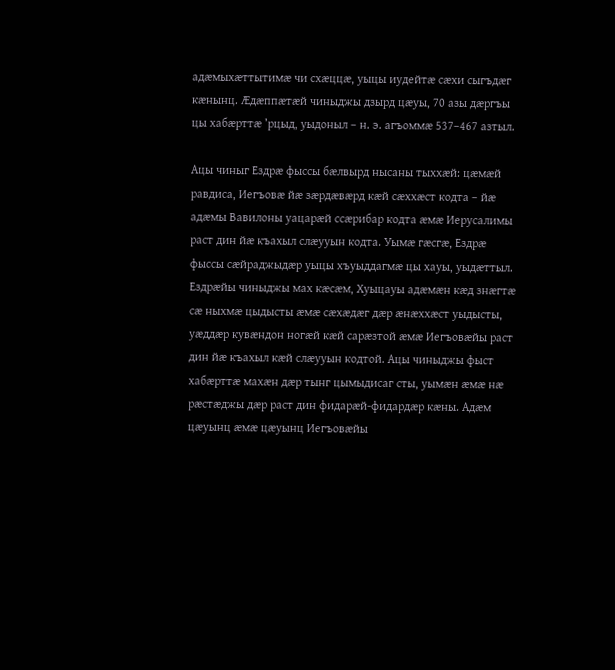адӕмыхӕттытимӕ чи схӕццӕ, уыцы иудейтӕ сӕхи сыгъдӕг кӕнынц. Ӕдӕппӕтӕй чиныджы дзырд цӕуы, 70 азы дӕргъы цы хабӕрттӕ ’рцыд, уыдоныл – н. э. агъоммӕ 537–467 азтыл.

Ацы чиныг Ездрӕ фыссы бӕлвырд нысаны тыххӕй: цӕмӕй равдиса, Иегъовӕ йӕ зӕрдӕвӕрд кӕй сӕххӕст кодта – йӕ адӕмы Вавилоны уацарӕй ссӕрибар кодта ӕмӕ Иерусалимы раст дин йӕ къахыл слӕууын кодта. Уымӕ гӕсгӕ, Ездрӕ фыссы сӕйраджыдӕр уыцы хъуыддагмӕ цы хауы, уыдӕттыл. Ездрӕйы чиныджы мах кӕсӕм, Хуыцауы адӕмӕн кӕд знӕгтӕ сӕ ныхмӕ цыдысты ӕмӕ сӕхӕдӕг дӕр ӕнӕххӕст уыдысты, уӕддӕр кувӕндон ногӕй кӕй сарӕзтой ӕмӕ Иегъовӕйы раст дин йӕ къахыл кӕй слӕууын кодтой. Ацы чиныджы фыст хабӕрттӕ махӕн дӕр тынг цымыдисаг сты, уымӕн ӕмӕ нӕ рӕстӕджы дӕр раст дин фидарӕй-фидардӕр кӕны. Адӕм цӕуынц ӕмӕ цӕуынц Иегъовӕйы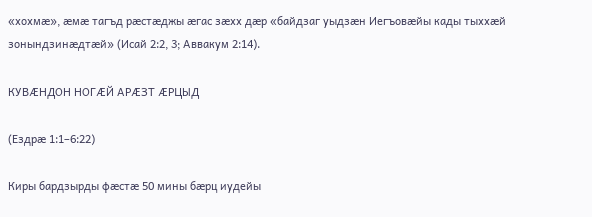«хохмӕ», ӕмӕ тагъд рӕстӕджы ӕгас зӕхх дӕр «байдзаг уыдзӕн Иегъовӕйы кады тыххӕй зонындзинӕдтӕй» (Исай 2:2, 3; Аввакум 2:14).

КУВӔНДОН НОГӔЙ АРӔЗТ ӔРЦЫД

(Ездрӕ 1:1–6:22)

Киры бардзырды фӕстӕ 50 мины бӕрц иудейы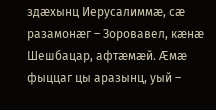здӕхынц Иерусалиммӕ, сӕ разамонӕг – Зоровавел, кӕнӕ Шешбацар, афтӕмӕй. Ӕмӕ фыццаг цы аразынц, уый –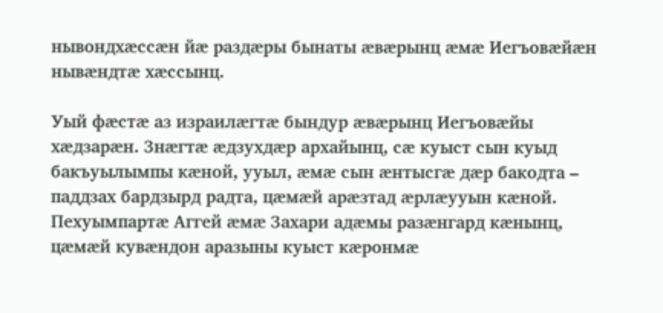нывондхӕссӕн йӕ раздӕры бынаты ӕвӕрынц ӕмӕ Иегъовӕйӕн нывӕндтӕ хӕссынц.

Уый фӕстӕ аз израилӕгтӕ бындур ӕвӕрынц Иегъовӕйы хӕдзарӕн. Знӕгтӕ ӕдзухдӕр архайынц, сӕ куыст сын куыд бакъуылымпы кӕной, ууыл, ӕмӕ сын ӕнтысгӕ дӕр бакодта – паддзах бардзырд радта, цӕмӕй арӕзтад ӕрлӕууын кӕной. Пехуымпартӕ Аггей ӕмӕ Захари адӕмы разӕнгард кӕнынц, цӕмӕй кувӕндон аразыны куыст кӕронмӕ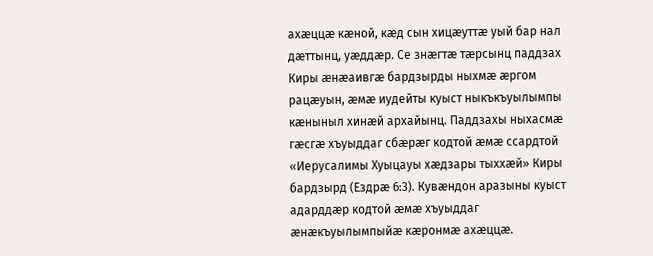ахӕццӕ кӕной, кӕд сын хицӕуттӕ уый бар нал дӕттынц, уӕддӕр. Се знӕгтӕ тӕрсынц паддзах Киры ӕнӕаивгӕ бардзырды ныхмӕ ӕргом рацӕуын, ӕмӕ иудейты куыст ныкъкъуылымпы кӕныныл хинӕй архайынц. Паддзахы ныхасмӕ гӕсгӕ хъуыддаг сбӕрӕг кодтой ӕмӕ ссардтой «Иерусалимы Хуыцауы хӕдзары тыххӕй» Киры бардзырд (Ездрӕ 6:3). Кувӕндон аразыны куыст адарддӕр кодтой ӕмӕ хъуыддаг ӕнӕкъуылымпыйӕ кӕронмӕ ахӕццӕ.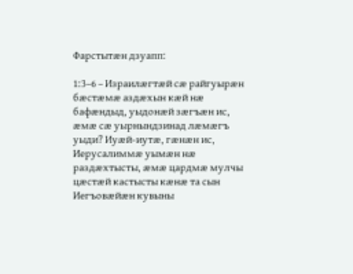Фарстытӕн дзуапп:

1:3–6 – Израилӕгтӕй сӕ райгуырӕн бӕстӕмӕ аздӕхын кӕй нӕ бафӕндыд, уыдонӕй зӕгъӕн ис, ӕмӕ сӕ уырнындзинад лӕмӕгъ уыди? Иуӕй-иутӕ, гӕнӕн ис, Иерусалиммӕ уымӕн нӕ раздӕхтысты, ӕмӕ цардмӕ мулчы цӕстӕй кастысты кӕнӕ та сын Иегъовӕйӕн кувыны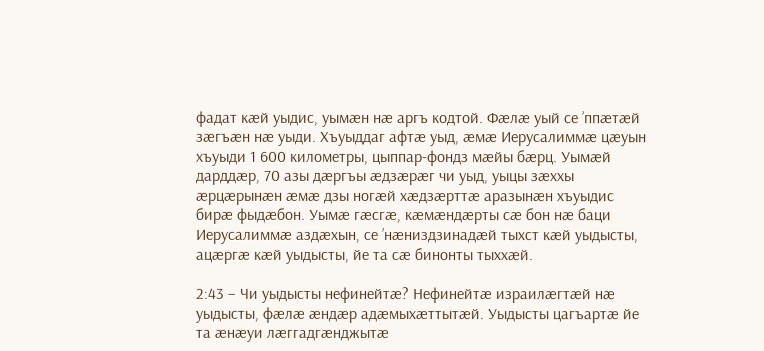фадат кӕй уыдис, уымӕн нӕ аргъ кодтой. Фӕлӕ уый се ’ппӕтӕй зӕгъӕн нӕ уыди. Хъуыддаг афтӕ уыд, ӕмӕ Иерусалиммӕ цӕуын хъуыди 1 600 километры, цыппар-фондз мӕйы бӕрц. Уымӕй дарддӕр, 70 азы дӕргъы ӕдзӕрӕг чи уыд, уыцы зӕххы ӕрцӕрынӕн ӕмӕ дзы ногӕй хӕдзӕрттӕ аразынӕн хъуыдис бирӕ фыдӕбон. Уымӕ гӕсгӕ, кӕмӕндӕрты сӕ бон нӕ баци Иерусалиммӕ аздӕхын, се ’нӕниздзинадӕй тыхст кӕй уыдысты, ацӕргӕ кӕй уыдысты, йе та сӕ бинонты тыххӕй.

2:43 – Чи уыдысты нефинейтӕ? Нефинейтӕ израилӕгтӕй нӕ уыдысты, фӕлӕ ӕндӕр адӕмыхӕттытӕй. Уыдысты цагъартӕ йе та ӕнӕуи лӕггадгӕнджытӕ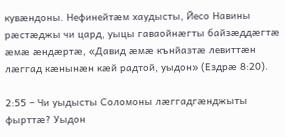кувӕндоны. Нефинейтӕм хаудысты, Йесо Навины рӕстӕджы чи цард, уыцы гаваойнӕгты байзӕддӕгтӕ ӕмӕ ӕндӕртӕ, «Давид ӕмӕ кънйазтӕ левиттӕн лӕггад кӕнынӕн кӕй радтой, уыдон» (Ездрӕ 8:20).

2:55 – Чи уыдысты Соломоны лӕггадгӕнджыты фырттӕ? Уыдон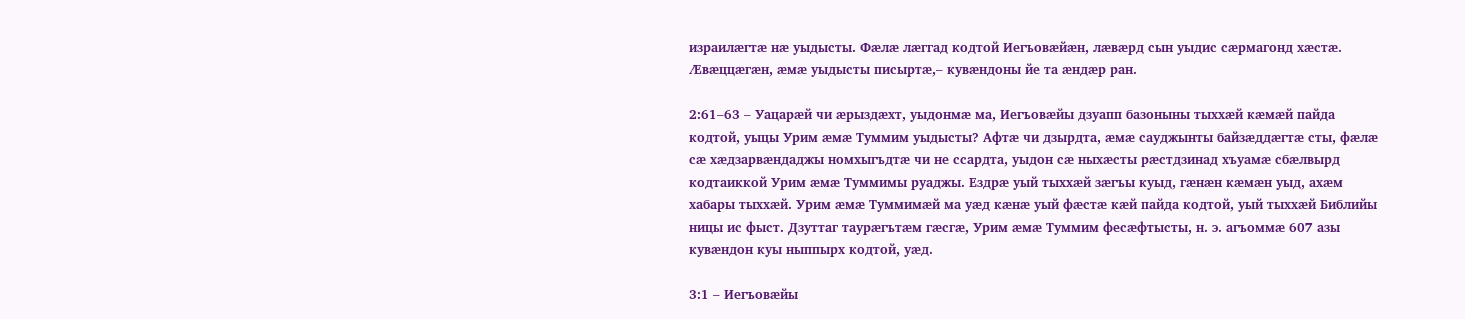израилӕгтӕ нӕ уыдысты. Фӕлӕ лӕггад кодтой Иегъовӕйӕн, лӕвӕрд сын уыдис сӕрмагонд хӕстӕ. Ӕвӕццӕгӕн, ӕмӕ уыдысты писыртӕ,– кувӕндоны йе та ӕндӕр ран.

2:61–63 – Уацарӕй чи ӕрыздӕхт, уыдонмӕ ма, Иегъовӕйы дзуапп базоныны тыххӕй кӕмӕй пайда кодтой, уыцы Урим ӕмӕ Туммим уыдысты? Афтӕ чи дзырдта, ӕмӕ сауджынты байзӕддӕгтӕ сты, фӕлӕ сӕ хӕдзарвӕндаджы номхыгъдтӕ чи не ссардта, уыдон сӕ ныхӕсты рӕстдзинад хъуамӕ сбӕлвырд кодтаиккой Урим ӕмӕ Туммимы руаджы. Ездрӕ уый тыххӕй зӕгъы куыд, гӕнӕн кӕмӕн уыд, ахӕм хабары тыххӕй. Урим ӕмӕ Туммимӕй ма уӕд кӕнӕ уый фӕстӕ кӕй пайда кодтой, уый тыххӕй Библийы ницы ис фыст. Дзуттаг таурӕгътӕм гӕсгӕ, Урим ӕмӕ Туммим фесӕфтысты, н. э. агъоммӕ 607 азы кувӕндон куы ныппырх кодтой, уӕд.

3:1 – Иегъовӕйы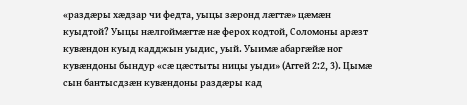«раздӕры хӕдзар чи федта, уыцы зӕронд лӕгтӕ» цӕмӕн куыдтой? Уыцы нӕлгоймӕгтӕ нӕ ферох кодтой, Соломоны арӕзт кувӕндон куыд кадджын уыдис, уый. Уыимӕ абаргӕйӕ ног кувӕндоны бындур «сӕ цӕстыты ницы уыди» (Аггей 2:2, 3). Цымӕ сын бантысдзӕн кувӕндоны раздӕры кад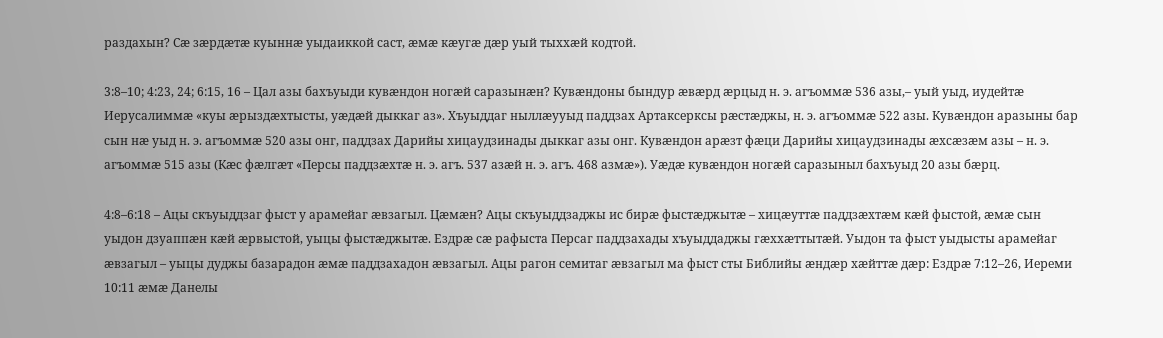раздахын? Сӕ зӕрдӕтӕ куыннӕ уыдаиккой саст, ӕмӕ кӕугӕ дӕр уый тыххӕй кодтой.

3:8–10; 4:23, 24; 6:15, 16 – Цал азы бахъуыди кувӕндон ногӕй саразынӕн? Кувӕндоны бындур ӕвӕрд ӕрцыд н. э. агъоммӕ 536 азы,– уый уыд, иудейтӕ Иерусалиммӕ «куы ӕрыздӕхтысты, уӕдӕй дыккаг аз». Хъуыддаг ныллӕууыд паддзах Артаксерксы рӕстӕджы, н. э. агъоммӕ 522 азы. Кувӕндон аразыны бар сын нӕ уыд н. э. агъоммӕ 520 азы онг, паддзах Дарийы хицаудзинады дыккаг азы онг. Кувӕндон арӕзт фӕци Дарийы хицаудзинады ӕхсӕзӕм азы – н. э. агъоммӕ 515 азы (Кӕс фӕлгӕт «Персы паддзӕхтӕ н. э. агъ. 537 азӕй н. э. агъ. 468 азмӕ»). Уӕдӕ кувӕндон ногӕй саразыныл бахъуыд 20 азы бӕрц.

4:8–6:18 – Ацы скъуыддзаг фыст у арамейаг ӕвзагыл. Цӕмӕн? Ацы скъуыддзаджы ис бирӕ фыстӕджытӕ – хицӕуттӕ паддзӕхтӕм кӕй фыстой, ӕмӕ сын уыдон дзуаппӕн кӕй ӕрвыстой, уыцы фыстӕджытӕ. Ездрӕ сӕ рафыста Персаг паддзахады хъуыддаджы гӕххӕттытӕй. Уыдон та фыст уыдысты арамейаг ӕвзагыл – уыцы дуджы базарадон ӕмӕ паддзахадон ӕвзагыл. Ацы рагон семитаг ӕвзагыл ма фыст сты Библийы ӕндӕр хӕйттӕ дӕр: Ездрӕ 7:12–26, Иереми 10:11 ӕмӕ Данелы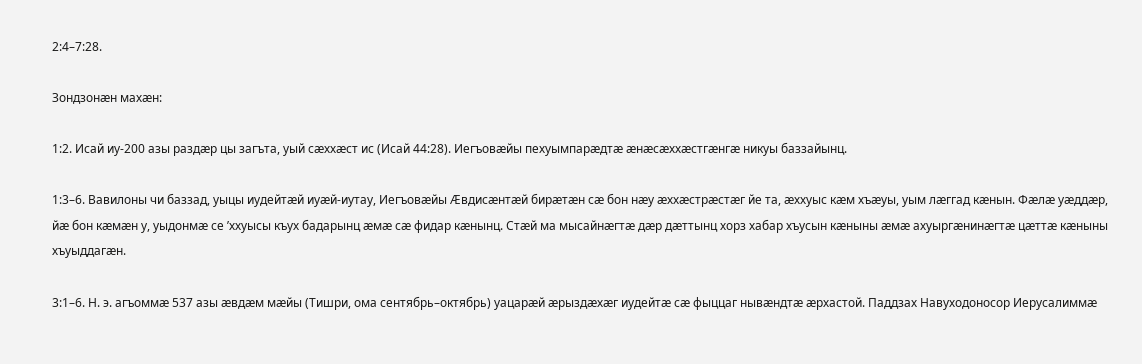2:4–7:28.

Зондзонӕн махӕн:

1:2. Исай иу-200 азы раздӕр цы загъта, уый сӕххӕст ис (Исай 44:28). Иегъовӕйы пехуымпарӕдтӕ ӕнӕсӕххӕстгӕнгӕ никуы баззайынц.

1:3–6. Вавилоны чи баззад, уыцы иудейтӕй иуӕй-иутау, Иегъовӕйы Ӕвдисӕнтӕй бирӕтӕн сӕ бон нӕу ӕххӕстрӕстӕг йе та, ӕххуыс кӕм хъӕуы, уым лӕггад кӕнын. Фӕлӕ уӕддӕр, йӕ бон кӕмӕн у, уыдонмӕ се ’ххуысы къух бадарынц ӕмӕ сӕ фидар кӕнынц. Стӕй ма мысайнӕгтӕ дӕр дӕттынц хорз хабар хъусын кӕныны ӕмӕ ахуыргӕнинӕгтӕ цӕттӕ кӕныны хъуыддагӕн.

3:1–6. Н. э. агъоммӕ 537 азы ӕвдӕм мӕйы (Тишри, ома сентябрь–октябрь) уацарӕй ӕрыздӕхӕг иудейтӕ сӕ фыццаг нывӕндтӕ ӕрхастой. Паддзах Навуходоносор Иерусалиммӕ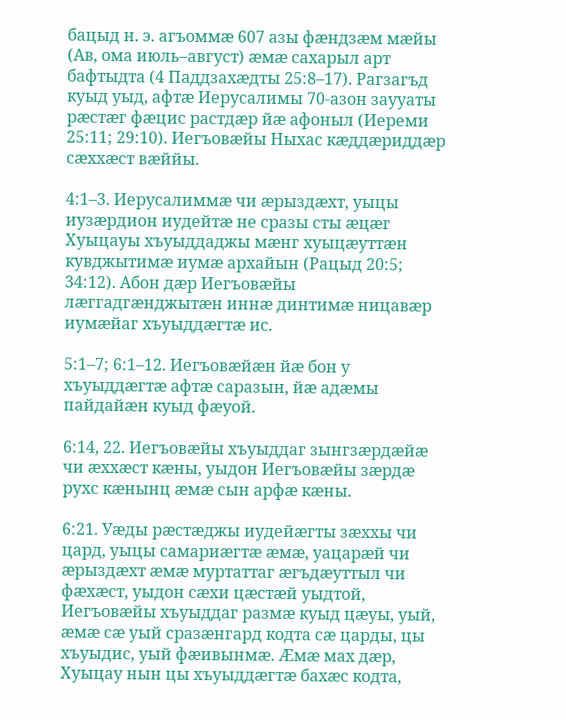бацыд н. э. агъоммӕ 607 азы фӕндзӕм мӕйы (Ав, ома июль–август) ӕмӕ сахарыл арт бафтыдта (4 Паддзахӕдты 25:8–17). Рагзагъд куыд уыд, афтӕ Иерусалимы 70-азон заууаты рӕстӕг фӕцис растдӕр йӕ афоныл (Иереми 25:11; 29:10). Иегъовӕйы Ныхас кӕддӕриддӕр сӕххӕст вӕййы.

4:1–3. Иерусалиммӕ чи ӕрыздӕхт, уыцы иузӕрдион иудейтӕ не сразы сты ӕцӕг Хуыцауы хъуыддаджы мӕнг хуыцӕуттӕн кувджытимӕ иумӕ архайын (Рацыд 20:5; 34:12). Абон дӕр Иегъовӕйы лӕггадгӕнджытӕн иннӕ динтимӕ ницавӕр иумӕйаг хъуыддӕгтӕ ис.

5:1–7; 6:1–12. Иегъовӕйӕн йӕ бон у хъуыддӕгтӕ афтӕ саразын, йӕ адӕмы пайдайӕн куыд фӕуой.

6:14, 22. Иегъовӕйы хъуыддаг зынгзӕрдӕйӕ чи ӕххӕст кӕны, уыдон Иегъовӕйы зӕрдӕ рухс кӕнынц ӕмӕ сын арфӕ кӕны.

6:21. Уӕды рӕстӕджы иудейӕгты зӕххы чи цард, уыцы самариӕгтӕ ӕмӕ, уацарӕй чи ӕрыздӕхт ӕмӕ муртаттаг ӕгъдӕуттыл чи фӕхӕст, уыдон сӕхи цӕстӕй уыдтой, Иегъовӕйы хъуыддаг размӕ куыд цӕуы, уый, ӕмӕ сӕ уый сразӕнгард кодта сӕ царды, цы хъуыдис, уый фӕивынмӕ. Ӕмӕ мах дӕр, Хуыцау нын цы хъуыддӕгтӕ бахӕс кодта,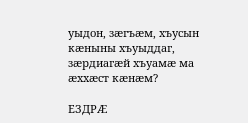уыдон, зӕгъӕм, хъусын кӕныны хъуыддаг, зӕрдиагӕй хъуамӕ ма ӕххӕст кӕнӕм?

ЕЗДРӔ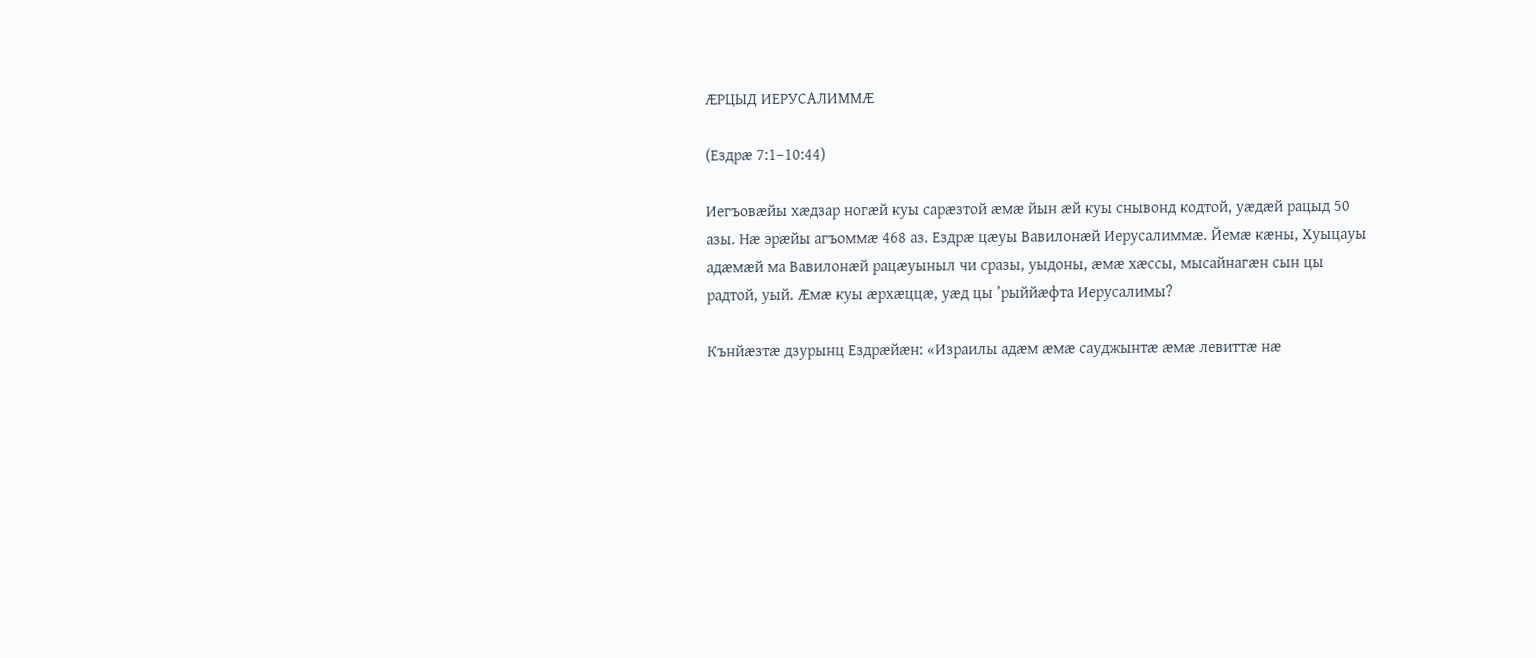ӔРЦЫД ИЕРУСАЛИММӔ

(Ездрӕ 7:1–10:44)

Иегъовӕйы хӕдзар ногӕй куы сарӕзтой ӕмӕ йын ӕй куы снывонд кодтой, уӕдӕй рацыд 50 азы. Нӕ эрӕйы агъоммӕ 468 аз. Ездрӕ цӕуы Вавилонӕй Иерусалиммӕ. Йемӕ кӕны, Хуыцауы адӕмӕй ма Вавилонӕй рацӕуыныл чи сразы, уыдоны, ӕмӕ хӕссы, мысайнагӕн сын цы радтой, уый. Ӕмӕ куы ӕрхӕццӕ, уӕд цы ’рыййӕфта Иерусалимы?

Кънйӕзтӕ дзурынц Ездрӕйӕн: «Израилы адӕм ӕмӕ сауджынтӕ ӕмӕ левиттӕ нӕ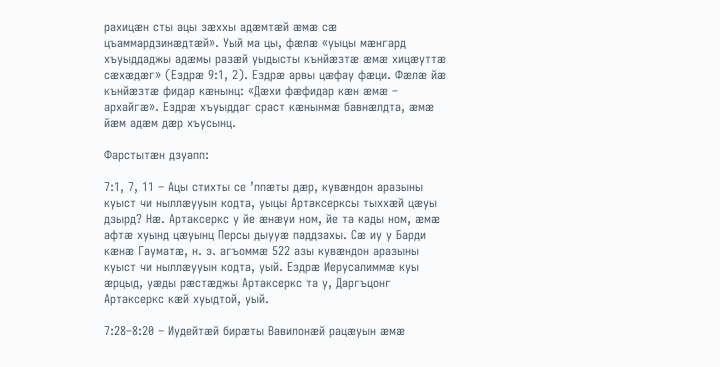рахицӕн сты ацы зӕххы адӕмтӕй ӕмӕ сӕ цъаммардзинӕдтӕй». Уый ма цы, фӕлӕ «уыцы мӕнгард хъуыддаджы адӕмы разӕй уыдысты кънйӕзтӕ ӕмӕ хицӕуттӕ сӕхӕдӕг» (Ездрӕ 9:1, 2). Ездрӕ арвы цӕфау фӕци. Фӕлӕ йӕ кънйӕзтӕ фидар кӕнынц: «Дӕхи фӕфидар кӕн ӕмӕ – архайгӕ». Ездрӕ хъуыддаг сраст кӕнынмӕ бавнӕлдта, ӕмӕ йӕм адӕм дӕр хъусынц.

Фарстытӕн дзуапп:

7:1, 7, 11 – Ацы стихты се ’ппӕты дӕр, кувӕндон аразыны куыст чи ныллӕууын кодта, уыцы Артаксерксы тыххӕй цӕуы дзырд? Нӕ. Артаксеркс у йе ӕнӕуи ном, йе та кады ном, ӕмӕ афтӕ хуынд цӕуынц Персы дыууӕ паддзахы. Сӕ иу у Барди кӕнӕ Гауматӕ, н. э. агъоммӕ 522 азы кувӕндон аразыны куыст чи ныллӕууын кодта, уый. Ездрӕ Иерусалиммӕ куы ӕрцыд, уӕды рӕстӕджы Артаксеркс та у, Даргъцонг Артаксеркс кӕй хуыдтой, уый.

7:28–8:20 – Иудейтӕй бирӕты Вавилонӕй рацӕуын ӕмӕ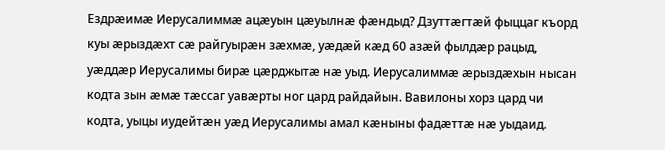Ездрӕимӕ Иерусалиммӕ ацӕуын цӕуылнӕ фӕндыд? Дзуттӕгтӕй фыццаг къорд куы ӕрыздӕхт сӕ райгуырӕн зӕхмӕ, уӕдӕй кӕд 60 азӕй фылдӕр рацыд, уӕддӕр Иерусалимы бирӕ цӕрджытӕ нӕ уыд. Иерусалиммӕ ӕрыздӕхын нысан кодта зын ӕмӕ тӕссаг уавӕрты ног цард райдайын. Вавилоны хорз цард чи кодта, уыцы иудейтӕн уӕд Иерусалимы амал кӕныны фадӕттӕ нӕ уыдаид.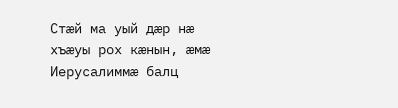Стӕй ма уый дӕр нӕ хъӕуы рох кӕнын, ӕмӕ Иерусалиммӕ балц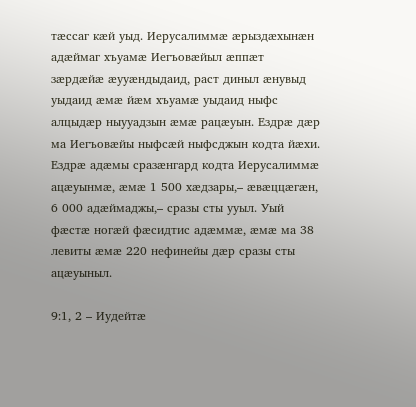тӕссаг кӕй уыд. Иерусалиммӕ ӕрыздӕхынӕн адӕймаг хъуамӕ Иегъовӕйыл ӕппӕт зӕрдӕйӕ ӕууӕндыдаид, раст диныл ӕнувыд уыдаид ӕмӕ йӕм хъуамӕ уыдаид ныфс алцыдӕр ныууадзын ӕмӕ рацӕуын. Ездрӕ дӕр ма Иегъовӕйы ныфсӕй ныфсджын кодта йӕхи. Ездрӕ адӕмы сразӕнгард кодта Иерусалиммӕ ацӕуынмӕ, ӕмӕ 1 500 хӕдзары,– ӕвӕццӕгӕн, 6 000 адӕймаджы,– сразы сты ууыл. Уый фӕстӕ ногӕй фӕсидтис адӕммӕ, ӕмӕ ма 38 левиты ӕмӕ 220 нефинейы дӕр сразы сты ацӕуыныл.

9:1, 2 – Иудейтӕ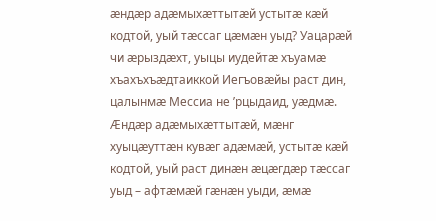ӕндӕр адӕмыхӕттытӕй устытӕ кӕй кодтой, уый тӕссаг цӕмӕн уыд? Уацарӕй чи ӕрыздӕхт, уыцы иудейтӕ хъуамӕ хъахъхъӕдтаиккой Иегъовӕйы раст дин, цалынмӕ Мессиа не ’рцыдаид, уӕдмӕ. Ӕндӕр адӕмыхӕттытӕй, мӕнг хуыцӕуттӕн кувӕг адӕмӕй, устытӕ кӕй кодтой, уый раст динӕн ӕцӕгдӕр тӕссаг уыд – афтӕмӕй гӕнӕн уыди, ӕмӕ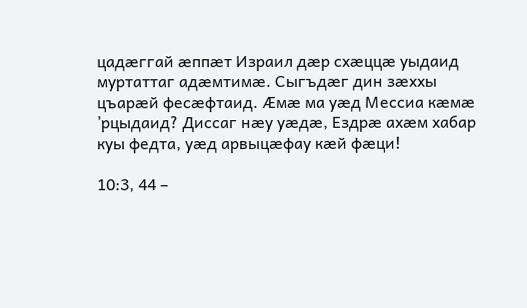цадӕггай ӕппӕт Израил дӕр схӕццӕ уыдаид муртаттаг адӕмтимӕ. Сыгъдӕг дин зӕххы цъарӕй фесӕфтаид. Ӕмӕ ма уӕд Мессиа кӕмӕ ’рцыдаид? Диссаг нӕу уӕдӕ, Ездрӕ ахӕм хабар куы федта, уӕд арвыцӕфау кӕй фӕци!

10:3, 44 –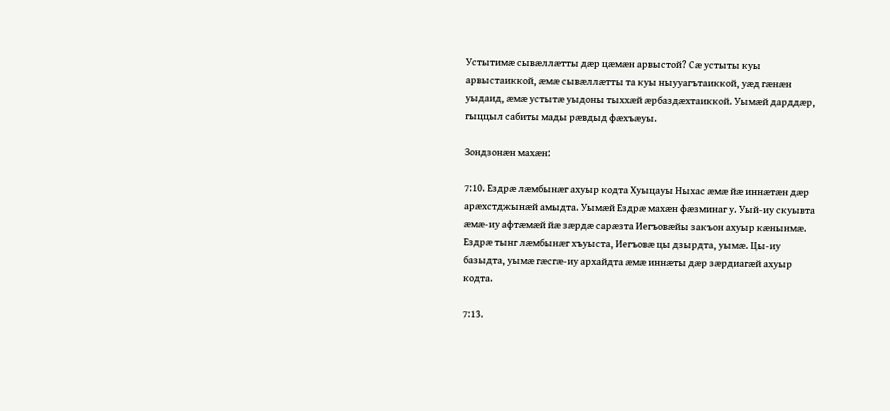Устытимӕ сывӕллӕтты дӕр цӕмӕн арвыстой? Сӕ устыты куы арвыстаиккой, ӕмӕ сывӕллӕтты та куы ныууагътаиккой, уӕд гӕнӕн уыдаид, ӕмӕ устытӕ уыдоны тыххӕй ӕрбаздӕхтаиккой. Уымӕй дарддӕр, гыццыл сабиты мады рӕвдыд фӕхъӕуы.

Зондзонӕн махӕн:

7:10. Ездрӕ лӕмбынӕг ахуыр кодта Хуыцауы Ныхас ӕмӕ йӕ иннӕтӕн дӕр арӕхстджынӕй амыдта. Уымӕй Ездрӕ махӕн фӕзминаг у. Уый-иу скуывта ӕмӕ-иу афтӕмӕй йӕ зӕрдӕ сарӕзта Иегъовӕйы закъон ахуыр кӕнынмӕ. Ездрӕ тынг лӕмбынӕг хъуыста, Иегъовӕ цы дзырдта, уымӕ. Цы-иу базыдта, уымӕ гӕсгӕ-иу архайдта ӕмӕ иннӕты дӕр зӕрдиагӕй ахуыр кодта.

7:13.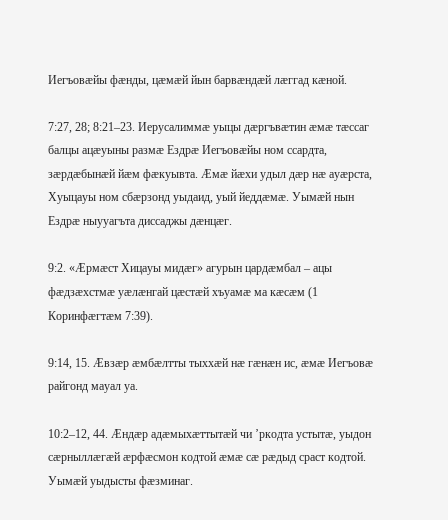Иегъовӕйы фӕнды, цӕмӕй йын барвӕндӕй лӕггад кӕной.

7:27, 28; 8:21–23. Иерусалиммӕ уыцы дӕргъвӕтин ӕмӕ тӕссаг балцы ацӕуыны размӕ Ездрӕ Иегъовӕйы ном ссардта, зӕрдӕбынӕй йӕм фӕкуывта. Ӕмӕ йӕхи удыл дӕр нӕ ауӕрста, Хуыцауы ном сбӕрзонд уыдаид, уый йеддӕмӕ. Уымӕй нын Ездрӕ ныууагъта диссаджы дӕнцӕг.

9:2. «Ӕрмӕст Хицауы мидӕг» агурын цардӕмбал – ацы фӕдзӕхстмӕ уӕлӕнгай цӕстӕй хъуамӕ ма кӕсӕм (1 Коринфӕгтӕм 7:39).

9:14, 15. Ӕвзӕр ӕмбӕлтты тыххӕй нӕ гӕнӕн ис, ӕмӕ Иегъовӕ райгонд мауал уа.

10:2–12, 44. Ӕндӕр адӕмыхӕттытӕй чи ’ркодта устытӕ, уыдон сӕрныллӕгӕй ӕрфӕсмон кодтой ӕмӕ сӕ рӕдыд сраст кодтой. Уымӕй уыдысты фӕзминаг.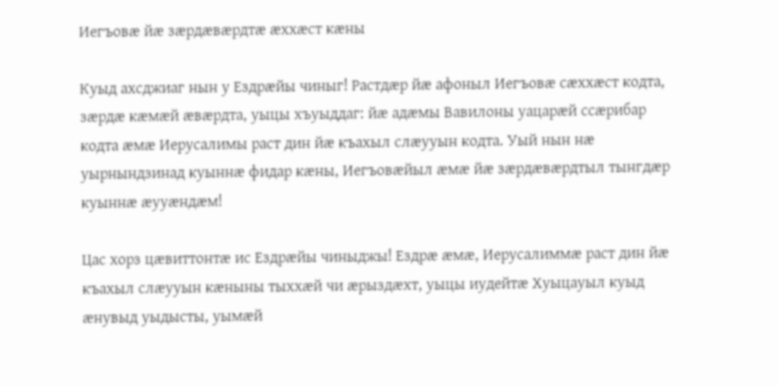Иегъовӕ йӕ зӕрдӕвӕрдтӕ ӕххӕст кӕны

Куыд ахсджиаг нын у Ездрӕйы чиныг! Растдӕр йӕ афоныл Иегъовӕ сӕххӕст кодта, зӕрдӕ кӕмӕй ӕвӕрдта, уыцы хъуыддаг: йӕ адӕмы Вавилоны уацарӕй ссӕрибар кодта ӕмӕ Иерусалимы раст дин йӕ къахыл слӕууын кодта. Уый нын нӕ уырнындзинад куыннӕ фидар кӕны, Иегъовӕйыл ӕмӕ йӕ зӕрдӕвӕрдтыл тынгдӕр куыннӕ ӕууӕндӕм!

Цас хорз цӕвиттонтӕ ис Ездрӕйы чиныджы! Ездрӕ ӕмӕ, Иерусалиммӕ раст дин йӕ къахыл слӕууын кӕныны тыххӕй чи ӕрыздӕхт, уыцы иудейтӕ Хуыцауыл куыд ӕнувыд уыдысты, уымӕй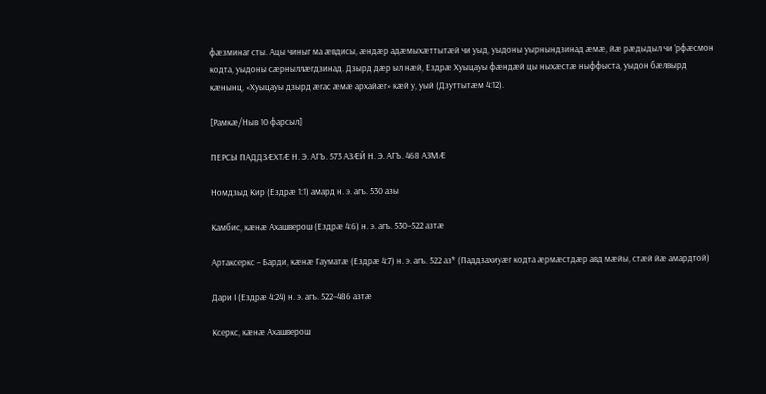фӕзминаг сты. Ацы чиныг ма ӕвдисы, ӕндӕр адӕмыхӕттытӕй чи уыд, уыдоны уырнындзинад ӕмӕ, йӕ рӕдыдыл чи ’рфӕсмон кодта, уыдоны сӕрныллӕгдзинад. Дзырд дӕр ыл нӕй, Ездрӕ Хуыцауы фӕндӕй цы ныхӕстӕ ныффыста, уыдон бӕлвырд кӕнынц, «Хуыцауы дзырд ӕгас ӕмӕ архайӕг» кӕй у, уый (Дзуттытӕм 4:12).

[Рамкӕ/Ныв 10 фарсыл]

ПЕРСЫ ПАДДЗӔХТӔ Н. Э. АГЪ. 573 АЗӔЙ Н. Э. АГЪ. 468 АЗМӔ

Номдзыд Кир (Ездрӕ 1:1) амард н. э. агъ. 530 азы

Камбис, кӕнӕ Ахашверош (Ездрӕ 4:6) н. э. агъ. 530–522 азтӕ

Артаксеркс – Барди, кӕнӕ Гауматӕ (Ездрӕ 4:7) н. э. агъ. 522 аз* (Паддзахиуӕг кодта ӕрмӕстдӕр авд мӕйы, стӕй йӕ амардтой)

Дари I (Ездрӕ 4:24) н. э. агъ. 522–486 азтӕ

Ксеркс, кӕнӕ Ахашверош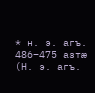* н. э. агъ. 486–475 азтӕ (Н. э. агъ.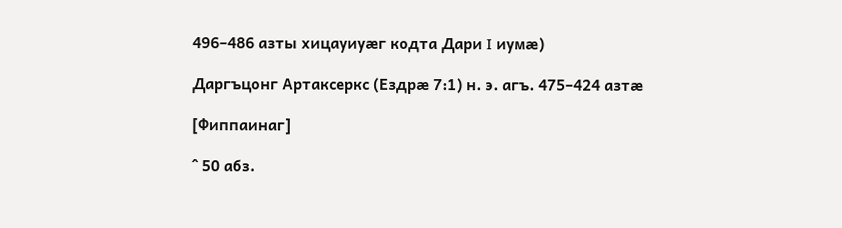496–486 азты хицауиуӕг кодта Дари I иумӕ)

Даргъцонг Артаксеркс (Ездрӕ 7:1) н. э. агъ. 475–424 азтӕ

[Фиппаинаг]

^ 50 абз.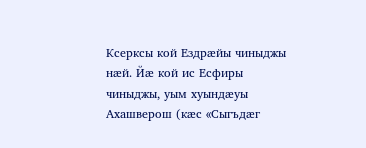Ксерксы кой Ездрӕйы чиныджы нӕй. Йӕ кой ис Есфиры чиныджы, уым хуындӕуы Ахашверош (кӕс «Сыгъдӕг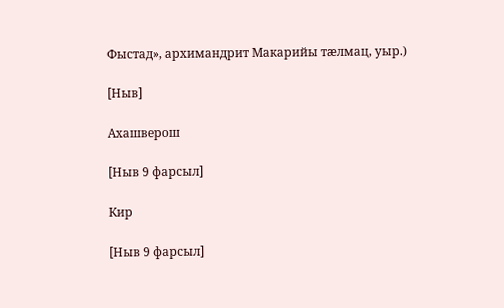Фыстад», архимандрит Макарийы тӕлмац, уыр.)

[Ныв]

Ахашверош

[Ныв 9 фарсыл]

Кир

[Ныв 9 фарсыл]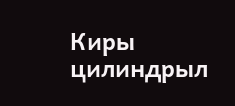Киры цилиндрыл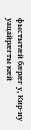фыстытӕй бӕрӕг у, Кир-иу уацайрӕгты кӕй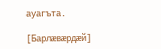ауагъта.

[Барлӕвӕрдӕй]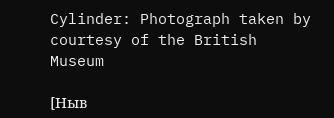Cylinder: Photograph taken by courtesy of the British Museum

[Ныв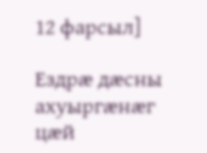12 фарсыл]

Ездрӕ дӕсны ахуыргӕнӕг цӕй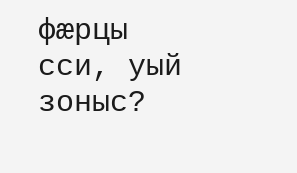фӕрцы сси, уый зоныс?